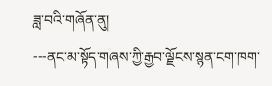ཟླ་བའི་གཞོན་ནུ།
---ནང་མ་སྟོད་གཞས་ཀྱི་རྒྱབ་ལྗོངས་སྙན་ངག་ཁག་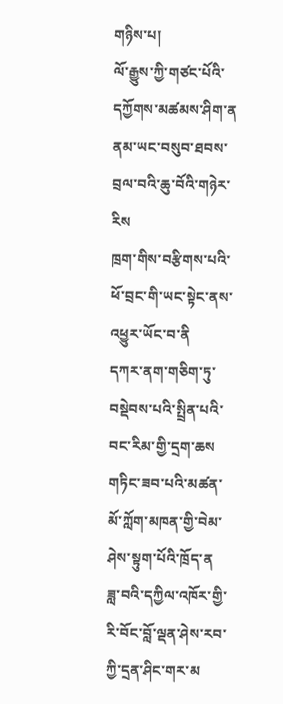གཉིས་པ།
ལོ་རྒྱུས་ཀྱི་གཙང་པོའི་དཀྱོགས་མཚམས་ཤིག་ན
ནམ་ཡང་བསུབ་ཐབས་བྲལ་བའི་ཆུ་བོའི་གཉེར་རིས
ཁྲག་གིས་བརྩིགས་པའི་ཕོ་བྲང་གི་ཡང་སྟེང་ནས་འཕྱུར་ཡོང་བ་ནི
དཀར་ནག་གཅིག་ཏུ་བསྡེབས་པའི་སྤྲིན་པའི་བང་རིམ་གྱི་དྲག་ཆས
གཏིང་ཟབ་པའི་མཚན་མོ་ཀློག་མཁན་གྱི་བེམ་ཤེས་སྟུག་པོའི་ཁྲོད་ན
ཟླ་བའི་དཀྱིལ་འཁོར་གྱི་རི་བོང་བློ་ལྡན་ཤེས་རབ་ཀྱི་དྲན་ཤིང་གར་མ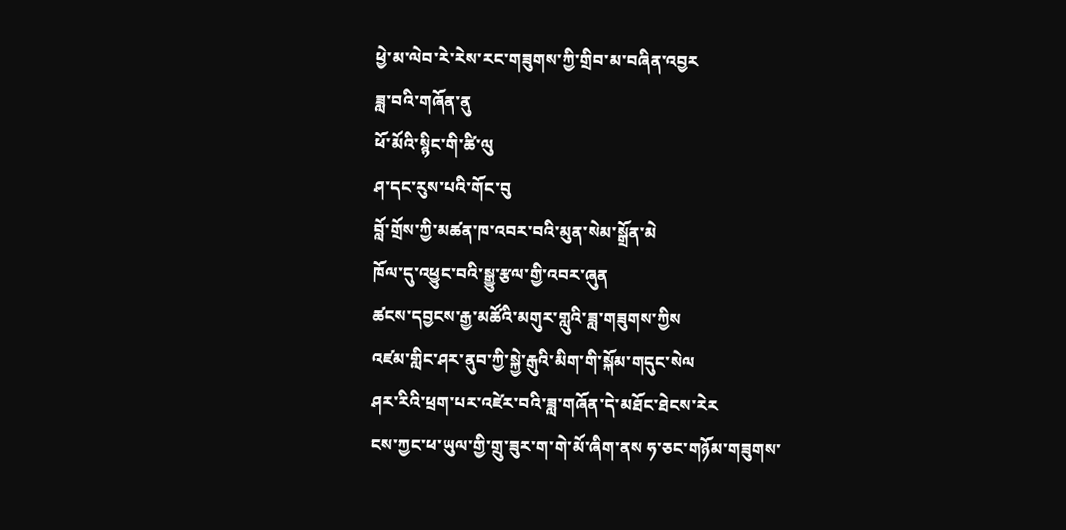ཕྱེ་མ་ལེབ་རེ་རེས་རང་གཟུགས་ཀྱི་གྲིབ་མ་བཞིན་འབྱར
ཟླ་བའི་གཞོན་ནུ
ཕོ་མོའི་སྙིང་གི་ཚི་ལུ
ཤ་དང་རུས་པའི་གོང་བུ
བློ་གྲོས་ཀྱི་མཚན་ཁ་འབར་བའི་མུན་སེམ་སྒྲོན་མེ
ཁོལ་དུ་འཕྱུང་བའི་སྒྱུ་རྩལ་གྱི་འབར་ཞུན
ཚངས་དབྱངས་རྒྱ་མཚོའི་མགུར་གླུའི་ཟླ་གཟུགས་ཀྱིས
འཛམ་གླིང་ཤར་ནུབ་ཀྱི་སྐྱེ་རྒུའི་མིག་གི་སྐོམ་གདུང་སེལ
ཤར་རིའི་ཕྲག་པར་འཛེར་བའི་ཟླ་གཞོན་དེ་མཐོང་ཐེངས་རེར
ངས་ཀྱང་ཕ་ཡུལ་གྱི་གྲུ་ཟུར་ག་གེ་མོ་ཞིག་ནས ཧ་ཅང་གཉོམ་གཟུགས་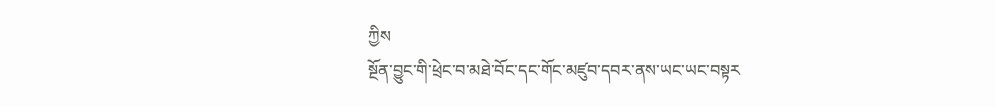ཀྱིས
སྔོན་བྱུང་གི་ཕྲེང་བ་མཐེ་བོང་དང་གོང་མཛུབ་དབར་ནས་ཡང་ཡང་བསྟར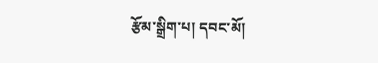རྩོམ་སྒྲིག་པ། དབང་མོ།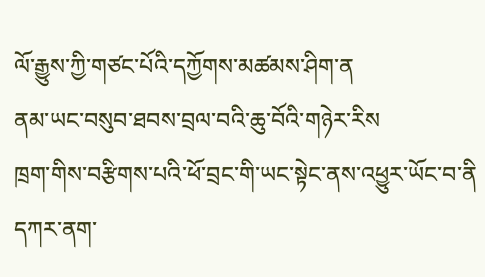ལོ་རྒྱུས་ཀྱི་གཙང་པོའི་དཀྱོགས་མཚམས་ཤིག་ན
ནམ་ཡང་བསུབ་ཐབས་བྲལ་བའི་ཆུ་བོའི་གཉེར་རིས
ཁྲག་གིས་བརྩིགས་པའི་ཕོ་བྲང་གི་ཡང་སྟེང་ནས་འཕྱུར་ཡོང་བ་ནི
དཀར་ནག་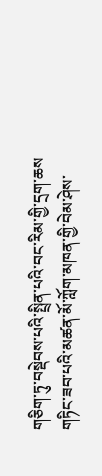གཅིག་ཏུ་བསྡེབས་པའི་སྤྲིན་པའི་བང་རིམ་གྱི་དྲག་ཆས
གཏིང་ཟབ་པའི་མཚན་མོ་ཀློག་མཁན་གྱི་བེམ་ཤེས་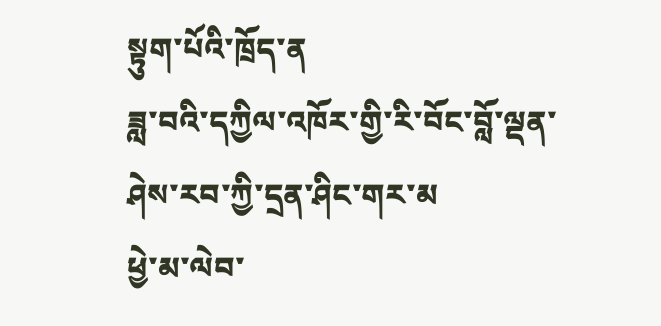སྟུག་པོའི་ཁྲོད་ན
ཟླ་བའི་དཀྱིལ་འཁོར་གྱི་རི་བོང་བློ་ལྡན་ཤེས་རབ་ཀྱི་དྲན་ཤིང་གར་མ
ཕྱེ་མ་ལེབ་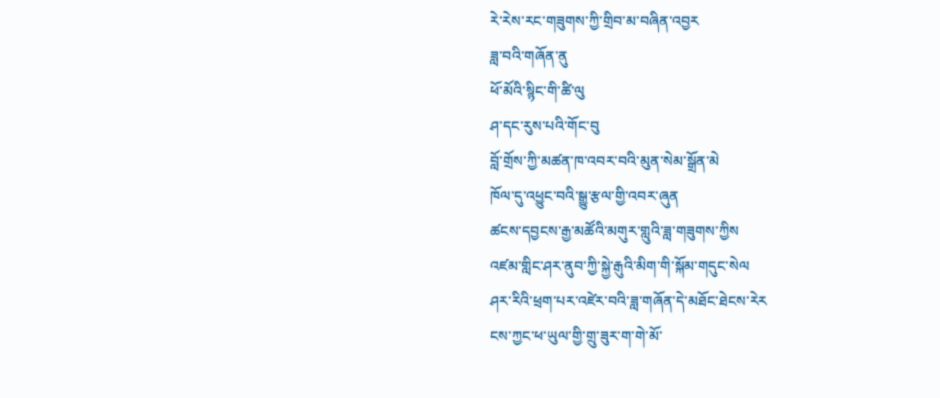རེ་རེས་རང་གཟུགས་ཀྱི་གྲིབ་མ་བཞིན་འབྱར
ཟླ་བའི་གཞོན་ནུ
ཕོ་མོའི་སྙིང་གི་ཚི་ལུ
ཤ་དང་རུས་པའི་གོང་བུ
བློ་གྲོས་ཀྱི་མཚན་ཁ་འབར་བའི་མུན་སེམ་སྒྲོན་མེ
ཁོལ་དུ་འཕྱུང་བའི་སྒྱུ་རྩལ་གྱི་འབར་ཞུན
ཚངས་དབྱངས་རྒྱ་མཚོའི་མགུར་གླུའི་ཟླ་གཟུགས་ཀྱིས
འཛམ་གླིང་ཤར་ནུབ་ཀྱི་སྐྱེ་རྒུའི་མིག་གི་སྐོམ་གདུང་སེལ
ཤར་རིའི་ཕྲག་པར་འཛེར་བའི་ཟླ་གཞོན་དེ་མཐོང་ཐེངས་རེར
ངས་ཀྱང་ཕ་ཡུལ་གྱི་གྲུ་ཟུར་ག་གེ་མོ་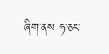ཞིག་ནས ཧ་ཅང་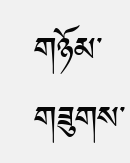གཉོམ་གཟུགས་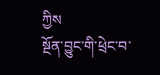ཀྱིས
སྔོན་བྱུང་གི་ཕྲེང་བ་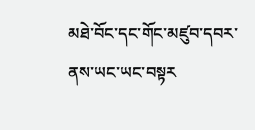མཐེ་བོང་དང་གོང་མཛུབ་དབར་ནས་ཡང་ཡང་བསྟར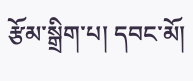རྩོམ་སྒྲིག་པ། དབང་མོ།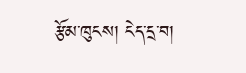རྩོམ་ཁུངས། ངེད་དྲ་བ།